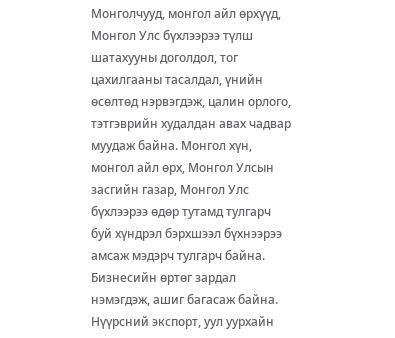Монголчууд, монгол айл өрхүүд, Монгол Улс бүхлээрээ түлш шатахууны доголдол, тог цахилгааны тасалдал, үнийн өсөлтөд нэрвэгдэж, цалин орлого, тэтгэврийн худалдан авах чадвар муудаж байна. Монгол хүн, монгол айл өрх, Монгол Улсын засгийн газар, Монгол Улс бүхлээрээ өдөр тутамд тулгарч буй хүндрэл бэрхшээл бүхнээрээ амсаж мэдэрч тулгарч байна.
Бизнесийн өртөг зардал нэмэгдэж, ашиг багасаж байна. Нүүрсний экспорт, уул уурхайн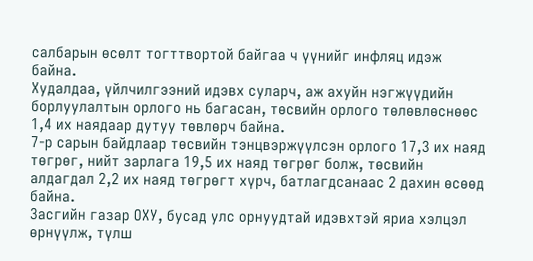салбарын өсөлт тогттвортой байгаа ч үүнийг инфляц идэж байна.
Худалдаа, үйлчилгээний идэвх суларч, аж ахуйн нэгжүүдийн борлуулалтын орлого нь багасан, төсвийн орлого төлөвлөснөөс 1,4 их наядаар дутуу төвлөрч байна.
7-р сарын байдлаар төсвийн тэнцвэржүүлсэн орлого 17,3 их наяд төгрөг, нийт зарлага 19,5 их наяд төгрөг болж, төсвийн алдагдал 2,2 их наяд төгрөгт хүрч, батлагдсанаас 2 дахин өсөөд байна.
Засгийн газар ОХУ, бусад улс орнуудтай идэвхтэй яриа хэлцэл өрнүүлж, түлш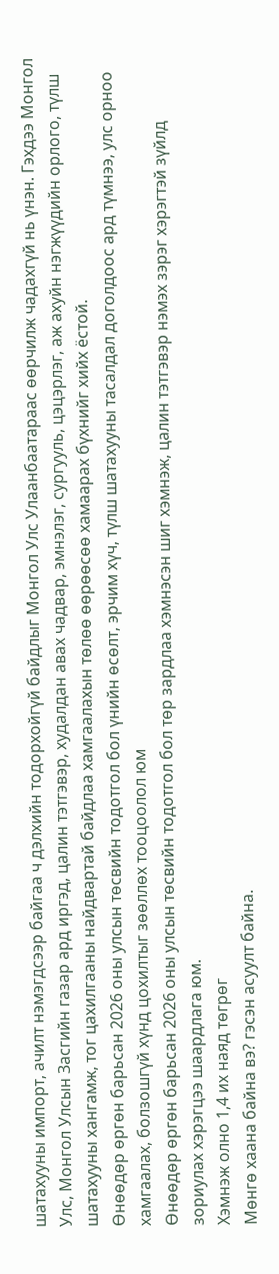шатахууны импорт, ачилт нэмэгдсээр байгаа ч дэлхийн тодорхойгүй байдлыг Монгол Улс Улаанбаатараас өөрчилж чадахгүй нь үнэн. Гэхдээ Монгол Улс, Монгол Улсын Засгийн газар ард иргэд, цалин тэтгэвэр, худалдан авах чадвар, эмнэлэг, сургууль, цэцэрлэг, аж ахуйн нэгжүүдийн орлого, түлш шатахууны хангамж, тог цахилгааны найдвартай байдлаа хамгаалахын төлөө өөрөөсөө хамаарах бүхнийг хийх ёстой.
Өнөөдөр өргөн барьсан 2026 оны улсын төсвийн тодотгол бол үнийн өсөлт, эрчим хүч, түлш шатахууны тасалдал доголдоос ард түмнээ, улс орноо хамгаалах, болзошгүй хүнд цохилтыг зөөллөх тооцоолол юм
Өнөөдөр өргөн барьсан 2026 оны улсын төсвийн тодотгол бол төр зардлаа хэмнэсэн шиг хэмнэж, цалин тэтгэвэр нэмэх зэрэг хэрэгтэй зүйлд зориулах хэрэгцээ шаардлага юм.
Хэмнэж олно 1,4 их наяд төгрөг
Мөнгө хаана байна вэ? гэсэн асуулт байна.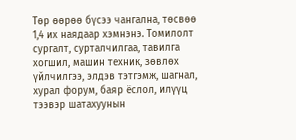Төр өөрөө бүсээ чангална, төсвөө 1,4 их наядаар хэмнэнэ. Томилолт сургалт, сурталчилгаа, тавилга хогшил, машин техник, зөвлөх үйлчилгээ, элдэв тэтгэмж, шагнал, хурал форум, баяр ёслол, илүүц тээвэр шатахуунын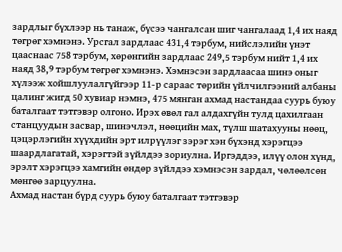зардлыг бүхлээр нь танаж, бүсээ чангалсан шиг чангалаад 1,4 их наяд төгрөг хэмнэнэ. Урсгал зардлаас 431,4 тэрбум, нийслэлийн үнэт цааснаас 758 тэрбум, хөрөнгийн зардлаас 249,5 тэрбум нийт 1,4 их наяд 38,9 тэрбум төгрөг хэмнэнэ. Хэмнэсэн зардлаасаа шинэ оныг хүлээж хойшлуулалгүйгээр 11-р сараас төрийн үйлчилгээний албаны цалинг жигд 50 хувиар нэмнэ, 475 мянган ахмад настандаа суурь буюу баталгаат тэтгэвэр олгоно. Ирэх өвөл гал алдахгүйн тулд цахилгаан станцуудын засвар, шинэчлэл, нөөцийн мах, түлш шатахууны нөөц, цэцэрлэгийн хүүхдийн эрт илрүүлэг зэрэг хэн бүхэнд хэрэгцээ шаардлагатай, хэрэгтэй зүйлдээ зориулна. Иргэддээ, илүү олон хүнд, эрэлт хэрэгцээ хамгийн өндөр зүйлдээ хэмнэсэн зардал, чөлөөлсөн мөнгөө зарцуулна.
Ахмад настан бүрд суурь буюу баталгаат тэтгэвэр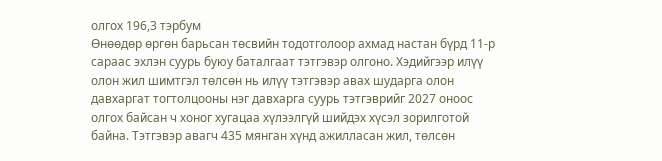олгох 196,3 тэрбум
Өнөөдөр өргөн барьсан төсвийн тодотголоор ахмад настан бүрд 11-р сараас эхлэн суурь буюу баталгаат тэтгэвэр олгоно. Хэдийгээр илүү олон жил шимтгэл төлсөн нь илүү тэтгэвэр авах шударга олон давхаргат тогтолцооны нэг давхарга суурь тэтгэврийг 2027 оноос олгох байсан ч хоног хугацаа хүлээлгүй шийдэх хүсэл зорилготой байна. Тэтгэвэр авагч 435 мянган хүнд ажилласан жил, төлсөн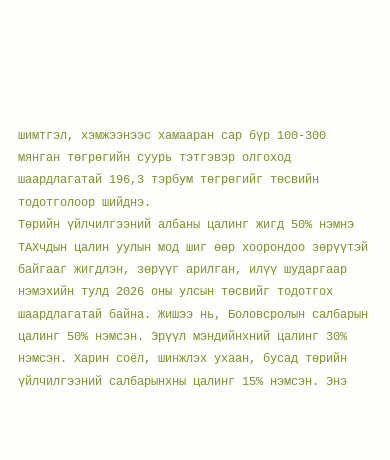шимтгэл, хэмжээнээс хамааран сар бүр 100-300 мянган төгрөгийн суурь тэтгэвэр олгоход шаардлагатай 196,3 тэрбум төгрөгийг төсвийн тодотголоор шийднэ.
Төрийн үйлчилгээний албаны цалинг жигд 50% нэмнэ
ТАХчдын цалин уулын мод шиг өөр хоорондоо зөрүүтэй байгааг жигдлэн, зөрүүг арилган, илүү шударгаар нэмэхийн тулд 2026 оны улсын төсвийг тодотгох шаардлагатай байна. Жишээ нь, Боловсролын салбарын цалинг 50% нэмсэн. Эрүүл мэндийнхний цалинг 30% нэмсэн. Харин соёл, шинжлэх ухаан, бусад төрийн үйлчилгээний салбарынхны цалинг 15% нэмсэн. Энэ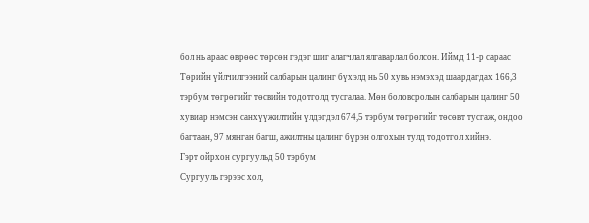бол нь араас өврөөс төрсөн гэдэг шиг алагчлал ялгаварлал болсон. Иймд 11-р сараас Төрийн үйлчилгээний салбарын цалинг бүхэлд нь 50 хувь нэмэхэд шаардагдах 166,3 тэрбум төгрөгийг төсвийн тодотголд тусгалаа. Мөн боловсролын салбарын цалинг 50 хувиар нэмсэн санхүүжилтийн үлдэгдэл 674,5 тэрбум төгрөгийг төсөвт тусгаж, ондоо багтаан, 97 мянган багш, ажилтны цалинг бүрэн олгохын тулд тодотгол хийнэ.
Гэрт ойрхон сургуульд 50 тэрбум
Сургууль гэрээс хол,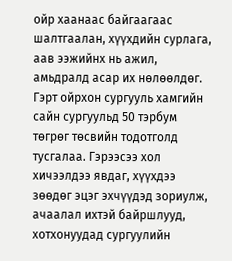ойр хаанаас байгаагаас шалтгаалан, хүүхдийн сурлага, аав ээжийнх нь ажил, амьдралд асар их нөлөөлдөг. Гэрт ойрхон сургууль хамгийн сайн сургуульд 50 тэрбум төгрөг төсвийн тодотголд тусгалаа. Гэрээсээ хол хичээлдээ явдаг, хүүхдээ зөөдөг эцэг эхчүүдэд зориулж, ачаалал ихтэй байршлууд, хотхонуудад сургуулийн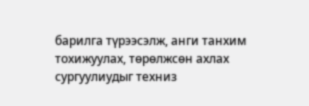барилга түрээсэлж, анги танхим тохижуулах, төрөлжсөн ахлах сургуулиудыг техниз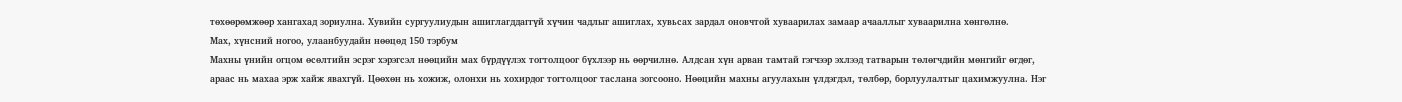төхөөрөмжөөр хангахад зориулна. Хувийн сургуулиудын ашиглагддаггүй хүчин чадлыг ашиглах, хувьсах зардал оновчтой хуваарилах замаар ачааллыг хуваарилна хөнгөлнө.
Мах, хүнсний ногоо, улаанбуудайн нөөцөд 150 тэрбум
Махны үнийн огцом өсөлтийн эсрэг хэрэгсэл нөөцийн мах бүрдүүлэх тогтолцоог бүхлээр нь өөрчилнө. Алдсан хүн арван тамтай гэгчээр эхлээд татварын төлөгчдийн мөнгийг өгдөг, араас нь махаа эрж хайж явахгүй. Цөөхөн нь хожиж, олонхи нь хохирдог тогтолцоог таслана зогсооно. Нөөцийн махны агуулахын үлдэгдэл, төлбөр, борлуулалтыг цахимжуулна. Нэг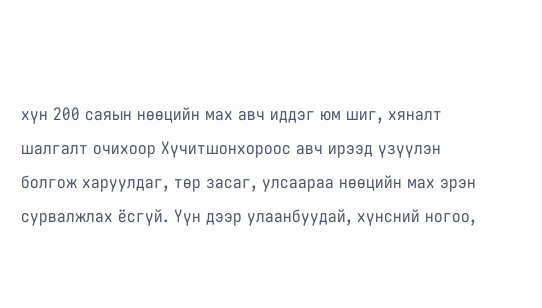хүн 200 саяын нөөцийн мах авч иддэг юм шиг, хяналт шалгалт очихоор Хүчитшонхороос авч ирээд үзүүлэн болгож харуулдаг, төр засаг, улсаараа нөөцийн мах эрэн сурвалжлах ёсгүй. Үүн дээр улаанбуудай, хүнсний ногоо,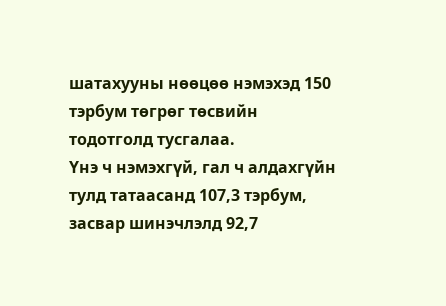шатахууны нөөцөө нэмэхэд 150 тэрбум төгрөг төсвийн тодотголд тусгалаа.
Үнэ ч нэмэхгүй, гал ч алдахгүйн тулд татаасанд 107,3 тэрбум, засвар шинэчлэлд 92,7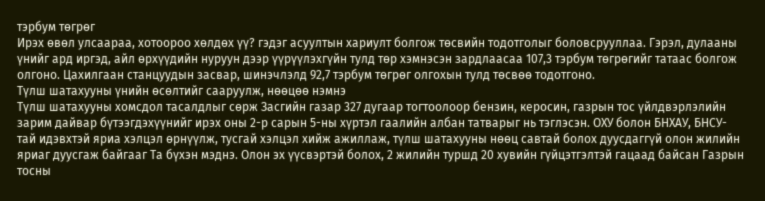тэрбум төгрөг
Ирэх өвөл улсаараа, хотоороо хөлдөх үү? гэдэг асуултын хариулт болгож төсвийн тодотголыг боловсрууллаа. Гэрэл, дулааны үнийг ард иргэд, айл өрхүүдийн нуруун дээр үүрүүлэхгүйн тулд төр хэмнэсэн зардлаасаа 107,3 тэрбум төгрөгийг татаас болгож олгоно. Цахилгаан станцуудын засвар, шинэчлэлд 92,7 тэрбум төгрөг олгохын тулд төсвөө тодотгоно.
Түлш шатахууны үнийн өсөлтийг сааруулж, нөөцөө нэмнэ
Түлш шатахууны хомсдол тасалдлыг сөрж Засгийн газар 327 дугаар тогтоолоор бензин, керосин, газрын тос үйлдвэрлэлийн зарим дайвар бүтээгдэхүүнийг ирэх оны 2-р сарын 5-ны хүртэл гаалийн албан татварыг нь тэглэсэн. ОХУ болон БНХАУ, БНСУ-тай идэвхтэй яриа хэлцэл өрнүүлж, тусгай хэлцэл хийж ажиллаж, түлш шатахууны нөөц савтай болох дуусдаггүй олон жилийн яриаг дуусгаж байгааг Та бүхэн мэднэ. Олон эх үүсвэртэй болох, 2 жилийн туршд 20 хувийн гүйцэтгэлтэй гацаад байсан Газрын тосны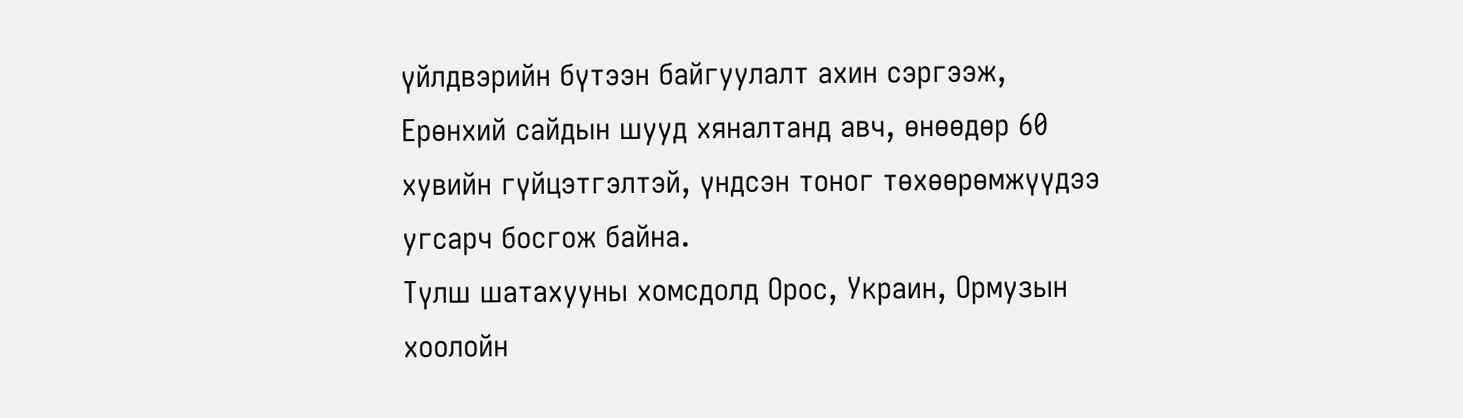үйлдвэрийн бүтээн байгуулалт ахин сэргээж, Ерөнхий сайдын шууд хяналтанд авч, өнөөдөр 60 хувийн гүйцэтгэлтэй, үндсэн тоног төхөөрөмжүүдээ угсарч босгож байна.
Түлш шатахууны хомсдолд Орос, Украин, Ормузын хоолойн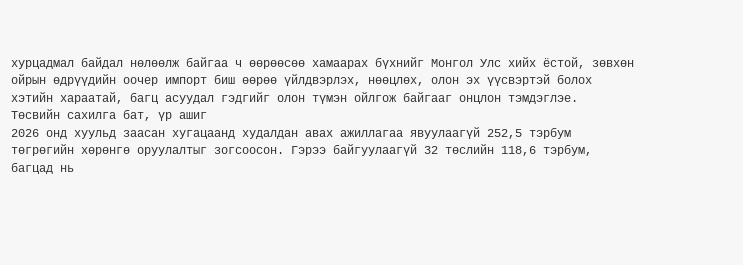хурцадмал байдал нөлөөлж байгаа ч өөрөөсөө хамаарах бүхнийг Монгол Улс хийх ёстой, зөвхөн ойрын өдрүүдийн оочер импорт биш өөрөө үйлдвэрлэх, нөөцлөх, олон эх үүсвэртэй болох хэтийн хараатай, багц асуудал гэдгийг олон түмэн ойлгож байгааг онцлон тэмдэглэе.
Төсвийн сахилга бат, үр ашиг
2026 онд хуульд заасан хугацаанд худалдан авах ажиллагаа явуулаагүй 252,5 тэрбум төгрөгийн хөрөнгө оруулалтыг зогсоосон. Гэрээ байгуулаагүй 32 төслийн 118,6 тэрбум, багцад нь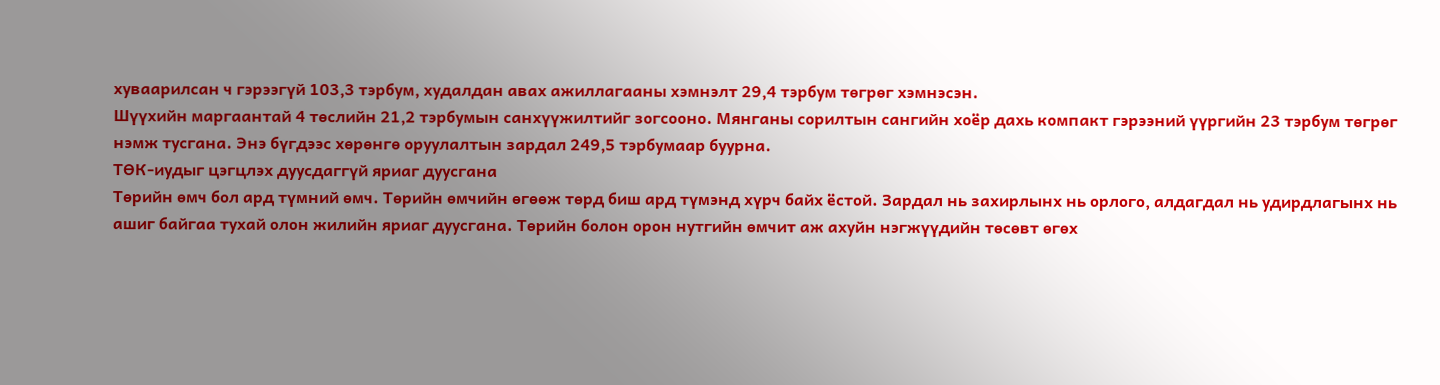хуваарилсан ч гэрээгүй 103,3 тэрбум, худалдан авах ажиллагааны хэмнэлт 29,4 тэрбум төгрөг хэмнэсэн.
Шүүхийн маргаантай 4 төслийн 21,2 тэрбумын санхүүжилтийг зогсооно. Мянганы сорилтын сангийн хоёр дахь компакт гэрээний үүргийн 23 тэрбум төгрөг нэмж тусгана. Энэ бүгдээс хөрөнгө оруулалтын зардал 249,5 тэрбумаар буурна.
ТӨК-иудыг цэгцлэх дуусдаггүй яриаг дуусгана
Төрийн өмч бол ард түмний өмч. Төрийн өмчийн өгөөж төрд биш ард түмэнд хүрч байх ёстой. Зардал нь захирлынх нь орлого, алдагдал нь удирдлагынх нь ашиг байгаа тухай олон жилийн яриаг дуусгана. Төрийн болон орон нутгийн өмчит аж ахуйн нэгжүүдийн төсөвт өгөх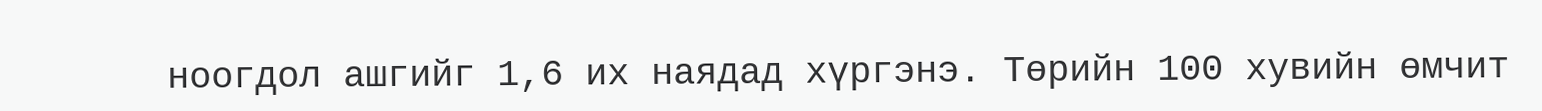ноогдол ашгийг 1,6 их наядад хүргэнэ. Төрийн 100 хувийн өмчит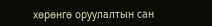хөрөнгө оруулалтын сан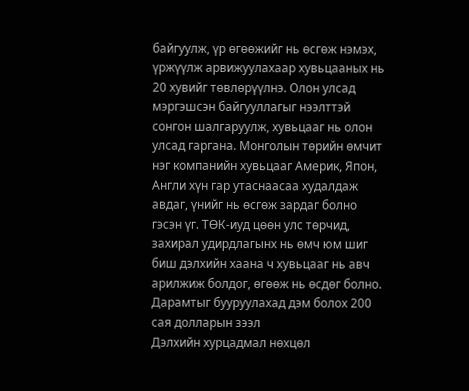байгуулж, үр өгөөжийг нь өсгөж нэмэх, үржүүлж арвижуулахаар хувьцааных нь 20 хувийг төвлөрүүлнэ. Олон улсад мэргэшсэн байгууллагыг нээлттэй сонгон шалгаруулж, хувьцааг нь олон улсад гаргана. Монголын төрийн өмчит нэг компанийн хувьцааг Америк, Япон, Англи хүн гар утаснаасаа худалдаж авдаг, үнийг нь өсгөж зардаг болно гэсэн үг. ТӨК-иуд цөөн улс төрчид, захирал удирдлагынх нь өмч юм шиг биш дэлхийн хаана ч хувьцааг нь авч арилжиж болдог, өгөөж нь өсдөг болно.
Дарамтыг бууруулахад дэм болох 200 сая долларын зээл
Дэлхийн хурцадмал нөхцөл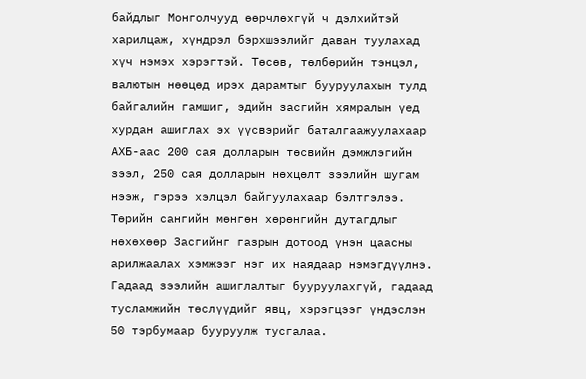байдлыг Монголчууд өөрчлөхгүй ч дэлхийтэй харилцаж, хүндрэл бэрхшээлийг даван туулахад хүч нэмэх хэрэгтэй. Төсөв, төлбөрийн тэнцэл, валютын нөөцөд ирэх дарамтыг бууруулахын тулд байгалийн гамшиг, эдийн засгийн хямралын үед хурдан ашиглах эх үүсвэрийг баталгаажуулахаар АХБ-аас 200 сая долларын төсвийн дэмжлэгийн зээл, 250 сая долларын нөхцөлт зээлийн шугам нээж, гэрээ хэлцэл байгуулахаар бэлтгэлээ. Төрийн сангийн мөнгөн хөрөнгийн дутагдлыг нөхөхөөр Засгийнг газрын дотоод үнэн цаасны арилжаалах хэмжээг нэг их наядаар нэмэгдүүлнэ. Гадаад зээлийн ашиглалтыг бууруулахгүй, гадаад тусламжийн төслүүдийг явц, хэрэгцээг үндэслэн 50 тэрбумаар бууруулж тусгалаа.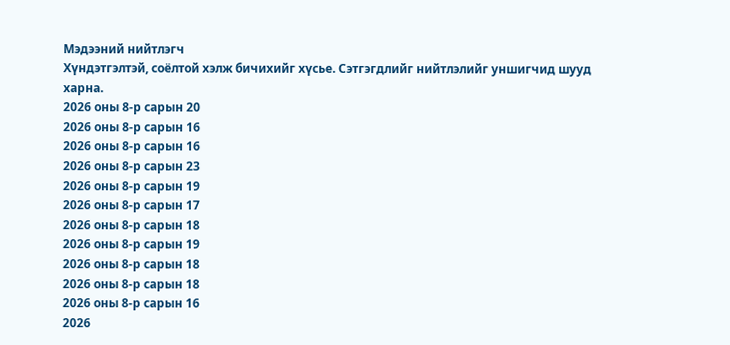Мэдээний нийтлэгч
Хүндэтгэлтэй, соёлтой хэлж бичихийг хүсье. Сэтгэгдлийг нийтлэлийг уншигчид шууд харна.
2026 оны 8-р сарын 20
2026 оны 8-р сарын 16
2026 оны 8-р сарын 16
2026 оны 8-р сарын 23
2026 оны 8-р сарын 19
2026 оны 8-р сарын 17
2026 оны 8-р сарын 18
2026 оны 8-р сарын 19
2026 оны 8-р сарын 18
2026 оны 8-р сарын 18
2026 оны 8-р сарын 16
2026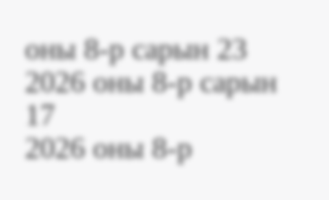оны 8-р сарын 23
2026 оны 8-р сарын 17
2026 оны 8-р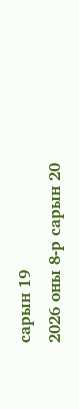сарын 19
2026 оны 8-р сарын 20